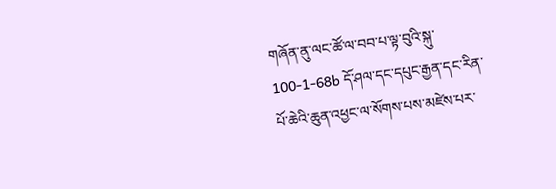གཞོན་ནུ་ལང་ཚོ་ལ་བབ་པ་ལྟ་བུའི་སྐུ་ 100-1-68b དོ་ཤལ་དང་དཔུང་རྒྱན་དང་རིན་པོ་ཆེའི་ཆུན་འཕྱང་ལ་སོགས་པས་མཛེས་པར་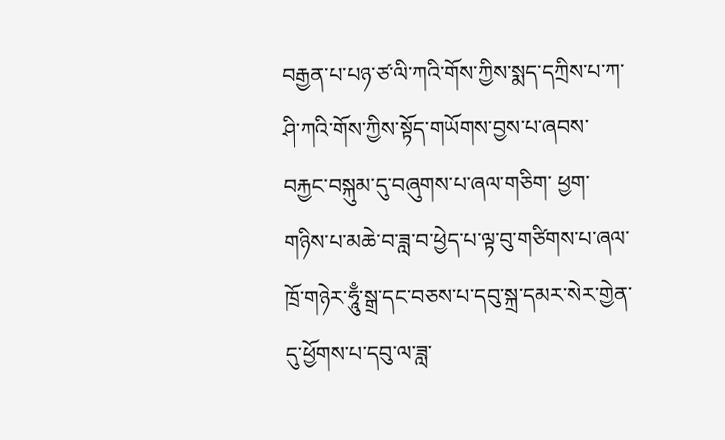བརྒྱན་པ་པཉ་ཙ་ལི་ཀའི་གོས་ཀྱིས་སྨད་དཀྲིས་པ་ཀ་ཤི་ཀའི་གོས་ཀྱིས་སྟོད་གཡོགས་བྱས་པ་ཞབས་བརྐྱང་བསྐུམ་དུ་བཞུགས་པ་ཞལ་གཅིག་ ཕྱག་གཉིས་པ་མཆེ་བ་ཟླ་བ་ཕྱེད་པ་ལྟ་བུ་གཙིགས་པ་ཞལ་ཁྲོ་གཉེར་ཧཱུྃ་སྒྲ་དང་བཅས་པ་དབུ་སྐྲ་དམར་སེར་གྱེན་དུ་ཕྱོགས་པ་དབུ་ལ་ཟླ་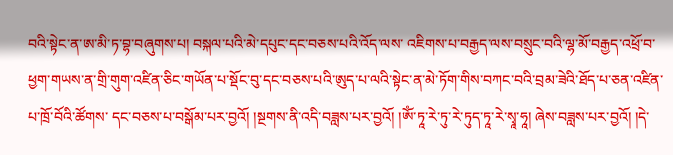བའི་སྟེང་ན་ཨ་མི་ཏ་བྷ་བཞུགས་པ། བསྐལ་པའི་མེ་དཔུང་དང་བཅས་པའི་འོད་ལས་ འཇིགས་པ་བརྒྱད་ལས་བསྲུང་བའི་ལྷ་མོ་བརྒྱད་འཕྲོ་བ་ཕྱག་གཡས་ན་གྲི་གུག་འཛིན་ཅིང་གཡོན་པ་སྡོང་བུ་དང་བཅས་པའི་ཨུད་པ་ལའི་སྟེང་ན་མེ་ཏོག་གིས་བཀང་བའི་བྲམ་ཟེའི་ཐོད་པ་ཅན་འཛིན་པ་ཁྲོ་བོའི་ཚོགས་ དང་བཅས་པ་བསྒོམ་པར་བྱའོ། །སྔགས་ནི་འདི་བཟླས་པར་བྱའོ། །ཨོཾ་ཏཱ་རེ་ཏུ་རེ་ཏུད་ཏཱ་རེ་སྭཱ་ཧཱ། ཞེས་བཟླས་པར་བྱའོ། །དེ་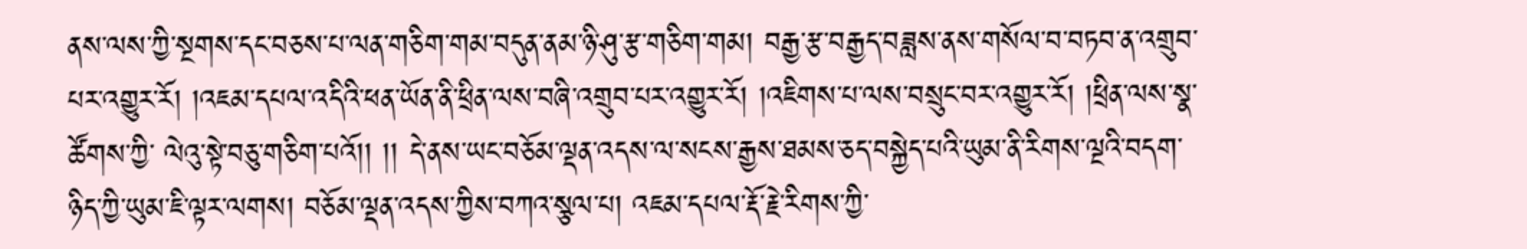ནས་ལས་ཀྱི་སྔགས་དང་བཅས་པ་ལན་གཅིག་གམ་བདུན་ནམ་ཉི་ཤུ་རྩ་གཅིག་གམ། བརྒྱ་རྩ་བརྒྱད་བཟླས་ནས་གསོལ་བ་བཏབ་ན་འགྲུབ་པར་འགྱུར་རོ། །འཇམ་དཔལ་འདིའི་ཕན་ཡོན་ནི་ཕྲིན་ལས་བཞི་འགྲུབ་པར་འགྱུར་རོ། །འཇིགས་པ་ལས་བསྲུང་བར་འགྱུར་རོ། །ཕྲིན་ལས་སྣ་ཚོགས་ཀྱི་ ལེའུ་སྟེ་བཅུ་གཅིག་པའོ།། །། དེ་ནས་ཡང་བཅོམ་ལྡན་འདས་ལ་སངས་རྒྱས་ཐམས་ཅད་བསྐྱེད་པའི་ཡུམ་ནི་རིགས་ལྔའི་བདག་ཉིད་ཀྱི་ཡུམ་ཇི་ལྟར་ལགས། བཅོམ་ལྡན་འདས་ཀྱིས་བཀའ་སྩལ་པ། འཇམ་དཔལ་རྡོ་རྗེ་རིགས་ཀྱི་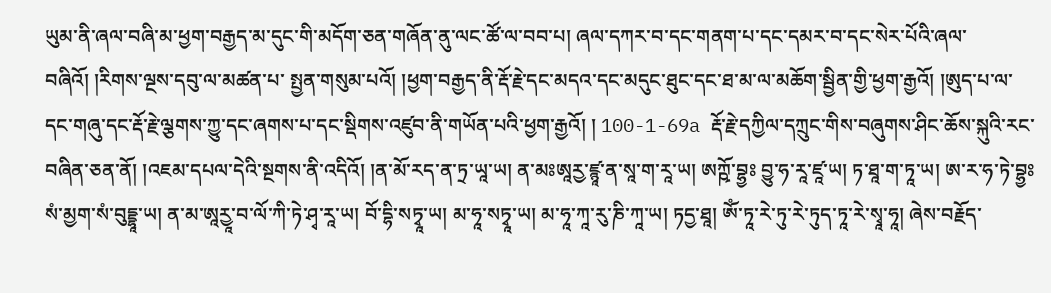ཡུམ་ནི་ཞལ་བཞི་མ་ཕྱག་བརྒྱད་མ་དུང་གི་མདོག་ཅན་གཞོན་ནུ་ལང་ཚོ་ལ་བབ་པ། ཞལ་དཀར་བ་དང་གནག་པ་དང་དམར་བ་དང་སེར་པོའི་ཞལ་བཞིའོ། །རིགས་ལྔས་དབུ་ལ་མཚན་པ་ སྤྱན་གསུམ་པའོ། །ཕྱག་བརྒྱད་ནི་རྡོ་རྗེ་དང་མདའ་དང་མདུང་ཐུང་དང་ཐ་མ་ལ་མཆོག་སྦྱིན་གྱི་ཕྱག་རྒྱའོ། །ཨུད་པ་ལ་དང་གཞུ་དང་རྡོ་རྗེ་ལྕགས་ཀྱུ་དང་ཞགས་པ་དང་སྡིགས་འཛུབ་ནི་གཡོན་པའི་ཕྱག་རྒྱའོ། ། 100-1-69a རྡོ་རྗེ་དཀྱིལ་དཀྲུང་གིས་བཞུགས་ཤིང་ཆོས་སྐུའི་རང་བཞིན་ཅན་ནོ། །འཇམ་དཔལ་དེའི་སྔགས་ནི་འདིའོ། །ན་མོ་རད་ན་ཏྲ་ཡཱ་ཡ། ན་མཿཨཱརྱ་ཛྙཱ་ན་སཱ་ག་རཱ་ཡ། ཨཀྵོ་བྷྱཿ བྱུ་ཧ་རཱ་ཛཱ་ཡ། ཏ་ཐཱ་ག་ཏཱ་ཡ། ཨ་ར་ཧ་ཏེ་བྷྱཿ སཾ་མྱག་སཾ་བུདྡྷཱ་ཡ། ན་མ་ཨཱརྱཱ་བ་ལོ་ཀི་ཏེ་ཤྭ་རཱ་ཡ། བོ་དྷི་སཏྭཱ་ཡ། མ་ཧཱ་སཏྭཱ་ཡ། མ་ཧཱ་ཀཱ་རུ་ཎི་ཀཱ་ཡ། ཏདྱ་ཐཱ། ཨོཾ་ཏཱ་རེ་ཏུ་རེ་ཏུད་ཏཱ་རེ་སྭཱ་ཧཱ། ཞེས་བརྗོད་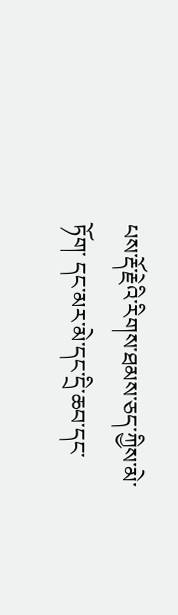པས་རྡོ་རྗེའི་རིགས་ཐམས་ཅད་ཀྱིས་མེ་ཏོག་ དང་མར་མེ་དང་དྲི་ཆབ་དང་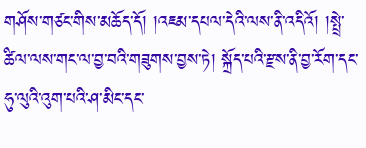གཤོས་གཙང་གིས་མཆོད་དོ། །འཇམ་དཔལ་དེའི་ལས་ནི་འདིའོ། །སྤྲེ་ཚིལ་ལས་གང་ལ་བྱ་བའི་གཟུགས་བྱས་ཏེ། སྐྲོད་པའི་རྫས་ནི་བྱ་རོག་དང་ཧུ་ལུའི་འུག་པའི་ཤ་མིང་དང་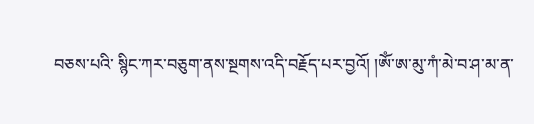བཅས་པའི་ སྙིང་ཀར་བཅུག་ནས་སྔགས་འདི་བརྗོད་པར་བྱའོ། །ཨོཾ་ཨ་མུ་ཀཾ་མེ་བ་ཤ་མ་ན་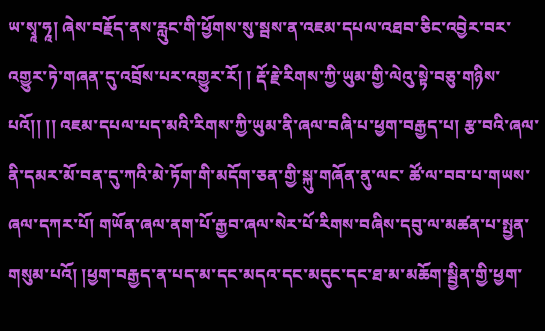ཡ་སྭཱ་ཧཱ། ཞེས་བརྗོད་ནས་རླུང་གི་ཕྱོགས་སུ་སྦས་ན་འཇམ་དཔལ་འཐབ་ཅིང་འབྱེར་བར་འགྱུར་ཏེ་གཞན་དུ་འབྲོས་པར་འགྱུར་རོ། ། རྡོ་རྗེ་རིགས་ཀྱི་ཡུམ་གྱི་ལེའུ་སྟེ་བཅུ་གཉིས་པའོ།། །། འཇམ་དཔལ་པད་མའི་རིགས་ཀྱི་ཡུམ་ནི་ཞལ་བཞི་པ་ཕྱག་བརྒྱད་པ། རྩ་བའི་ཞལ་ནི་དམར་མོ་བན་དུ་ཀའི་མེ་ཏོག་གི་མདོག་ཅན་གྱི་སྐུ་གཞོན་ནུ་ལང་ ཚོ་ལ་བབ་པ་གཡས་ཞལ་དཀར་པོ། གཡོན་ཞལ་ནག་པོ་རྒྱབ་ཞལ་སེར་པོ་རིགས་བཞིས་དབུ་ལ་མཚན་པ་སྤྱན་གསུམ་པའོ། །ཕྱག་བརྒྱད་ན་པད་མ་དང་མདའ་དང་མདུང་དང་ཐ་མ་མཆོག་སྦྱིན་གྱི་ཕྱག་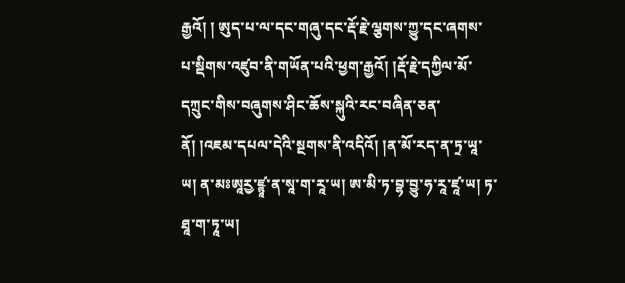རྒྱའོ། ། ཨུད་པ་ལ་དང་གཞུ་དང་རྡོ་རྗེ་ལྕགས་ཀྱུ་དང་ཞགས་པ་སྡིགས་འཛུབ་ནི་གཡོན་པའི་ཕྱག་རྒྱའོ། །རྡོ་རྗེ་དཀྱིལ་མོ་དཀྲུང་གིས་བཞུགས་ཤིང་ཆོས་སྐུའི་རང་བཞིན་ཅན་ནོ། །འཇམ་དཔལ་དེའི་སྔགས་ནི་འདིའོ། །ན་མོ་རད་ན་ཏྲ་ཡཱ་ཡ། ན་མཿཨཱརྱ་ཛྙཱ་ན་སཱ་ག་རཱ་ཡ། ཨ་མི་ཏ་བྷ་བྱུ་ཧ་རཱ་ཛཱ་ཡ། ཏ་ཐཱ་ག་ཏཱ་ཡ།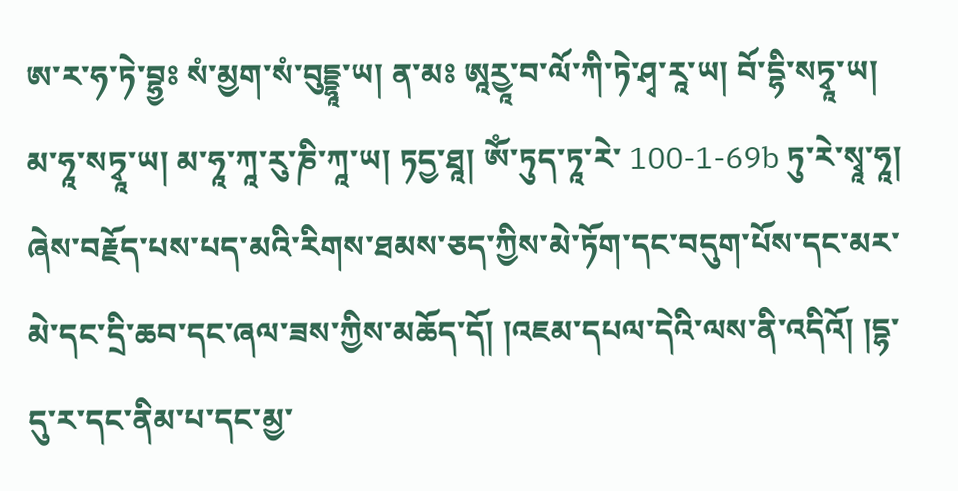ཨ་ར་ཧ་ཏེ་བྷྱཿ སཾ་མྱག་སཾ་བུདྡྷཱ་ཡ། ན་མཿ ཨཱརྱཱ་བ་ལོ་ཀི་ཏེ་ཤྭ་རཱ་ཡ། བོ་དྷི་སཏྭཱ་ཡ། མ་ཧཱ་སཏྭཱ་ཡ། མ་ཧཱ་ཀཱ་རུ་ཎི་ཀཱ་ཡ། ཏདྱ་ཐཱ། ཨོཾ་ཏུད་ཏཱ་རེ་ 100-1-69b ཏུ་རེ་སྭཱ་ཧཱ། ཞེས་བརྗོད་པས་པད་མའི་རིགས་ཐམས་ཅད་ཀྱིས་མེ་ཏོག་དང་བདུག་པོས་དང་མར་མེ་དང་དྲི་ཆབ་དང་ཞལ་ཟས་ཀྱིས་མཆོད་དོ། །འཇམ་དཔལ་དེའི་ལས་ནི་འདིའོ། །དྷ་དུ་ར་དང་ནིམ་པ་དང་མྱ་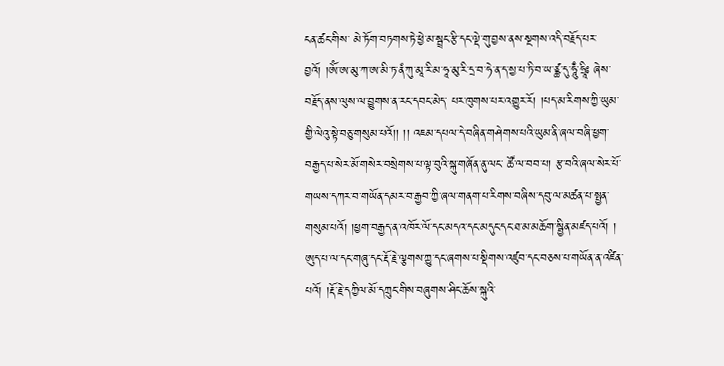ངན་ཚང་གིས་ མེ་ཏོག་བཏགས་ཏེ་ཕྱེ་མ་སྦྲང་རྩི་དང་ལྡེ་གུ་བྱས་ནས་སྔགས་འདི་བརྗོད་པར་བྱའོ། །ཨོཾ་ཨ་མུ་ཀ་ཨ་མི་ཏ་ནཾ་ཀུ་མཱ་རི་མ་ཧཱ་མུ་རི་དྲ་བ་ཧེ་ན་ད་སྱ་པ་ཏི་བ་ཡ་ཙྪ་དུ་ཧཱུྃ་ཧྲཱིཿ ཞེས་བརྗོད་ནས་ལུས་ལ་བྱུགས་ན་རང་དབང་མེད་ པར་ཁུགས་པར་འགྱུར་རོ། །པད་མ་རིགས་ཀྱི་ཡུམ་གྱི་ལེའུ་སྟེ་བཅུ་གསུམ་པའོ།། །། འཇམ་དཔལ་དེ་བཞིན་གཤེགས་པའི་ཡུམ་ནི་ཞལ་བཞི་ཕྱག་བརྒྱད་པ་སེར་མོ་གསེར་བསྲེགས་པ་ལྟ་བུའི་སྐུ་གཞོན་ནུ་ལང་ ཚོ་ལ་བབ་པ། རྩ་བའི་ཞལ་སེར་པོ་གཡས་དཀར་བ་གཡོན་དམར་བ་རྒྱབ་ཀྱི་ཞལ་གནག་པ་རིགས་བཞིས་དབུ་ལ་མཚན་པ་སྤྱན་གསུམ་པའོ། །ཕྱག་བརྒྱད་ན་འཁོར་ལོ་དང་མདའ་དང་མདུང་དང་ཐ་མ་མཆོག་སྦྱིན་མཛད་པའོ། ། ཨུད་པ་ལ་དང་གཞུ་དང་རྡོ་རྗེ་ལྕགས་ཀྱུ་དང་ཞགས་པ་སྡིགས་འཛུབ་དང་བཅས་པ་གཡོན་ན་འཛིན་པའོ། །རྡོ་རྗེ་དཀྱིལ་མོ་དཀྲུང་གིས་བཞུགས་ཤིང་ཆོས་སྐུའི་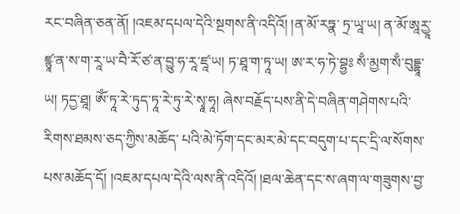རང་བཞིན་ཅན་ནོ། །འཇམ་དཔལ་དེའི་སྔགས་ནི་འདིའོ། །ན་མོ་རཏྣ་ ཏྲ་ཡཱ་ཡ། ན་མོ་ཨཱརྱཱ་ཛྙཱ་ན་ས་ག་རཱ་ཡ་བཻ་རོ་ཙ་ན་བྱུ་ཧ་རཱ་ཛཱ་ཡ། ཏ་ཐཱ་ག་ཏཱ་ཡ། ཨ་ར་ཧ་ཏེ་བྷྱཿ སྃ་མྱག་སྃ་བུདྡྷཱ་ཡ། ཏདྱ་ཐཱ། ཨོཾ་ཏཱ་རེ་ཏུད་ཏཱ་རེ་ཏུ་རེ་སྭཱ་ཧཱ། ཞེས་བརྗོད་པས་ནི་དེ་བཞིན་གཤེགས་པའི་རིགས་ཐམས་ཅད་ཀྱིས་མཆོད་ པའི་མེ་ཏོག་དང་མར་མེ་དང་བདུག་པ་དང་དྲི་ལ་སོགས་པས་མཆོད་དོ། །འཇམ་དཔལ་དེའི་ལས་ནི་འདིའོ། །ཐལ་ཆེན་དང་ས་ཞག་ལ་གཟུགས་བྱ་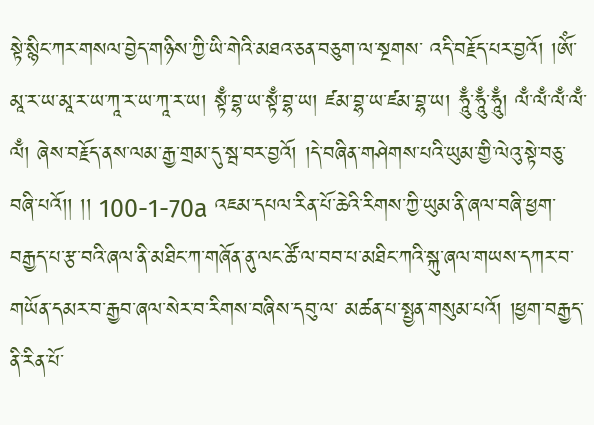སྟེ་སྙིང་ཀར་གསལ་བྱེད་གཉིས་ཀྱི་ཡི་གེའི་མཐའ་ཅན་བཅུག་ལ་སྔགས་ འདི་བརྗོད་པར་བྱའོ། །ཨོཾ་མཱ་ར་ཡ་མཱ་ར་ཡ་ཀཱ་ར་ཡ་ཀཱ་ར་ཡ། སྟྃ་བྷ་ཡ་སྟྃ་བྷ་ཡ། ཛམ་བྷ་ཡ་ཛམ་བྷ་ཡ། ཧཱུྃ་ཧཱུྃ་ཧཱུྃ། ལྃ་ལྃ་ལྃ་ལྃ་ལྃ། ཞེས་བརྗོད་ནས་ལམ་རྒྱ་གྲམ་དུ་སྦ་བར་བྱའོ། །དེ་བཞིན་གཤེགས་པའི་ཡུམ་གྱི་ལེའུ་སྟེ་བཅུ་བཞི་པའོ།། །། 100-1-70a འཇམ་དཔལ་རིན་པོ་ཆེའི་རིགས་ཀྱི་ཡུམ་ནི་ཞལ་བཞི་ཕྱག་བརྒྱད་པ་རྩ་བའི་ཞལ་ནི་མཐིང་ཀ་གཞོན་ནུ་ལང་ཚོ་ལ་བབ་པ་མཐིང་ཀའི་སྐུ་ཞལ་གཡས་དཀར་བ་གཡོན་དམར་བ་རྒྱབ་ཞལ་སེར་བ་རིགས་བཞིས་དབུ་ལ་ མཚན་པ་སྤྱན་གསུམ་པའོ། །ཕྱག་བརྒྱད་ནི་རིན་པོ་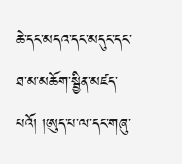ཆེ་དང་མདའ་དང་མདུང་དང་ཐ་མ་མཆོག་སྦྱིན་མཛད་པའོ། །ཨུད་པ་ལ་དང་གཞུ་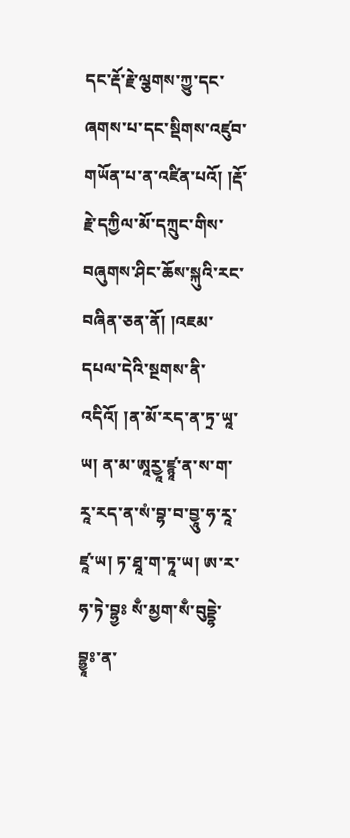དང་རྡོ་རྗེ་ལྕགས་ཀྱུ་དང་ཞགས་པ་དང་སྡིགས་འཛུབ་གཡོན་པ་ན་འཛིན་པའོ། །རྡོ་རྗེ་དཀྱིལ་མོ་དཀྲུང་གིས་ བཞུགས་ཤིང་ཆོས་སྐུའི་རང་བཞིན་ཅན་ནོ། །འཇམ་དཔལ་དེའི་སྔགས་ནི་འདིའོ། །ན་མོ་རད་ན་ཏྲ་ཡཱ་ཡ། ན་མ་ཨཱརྱཱ་ཛྙཱ་ན་ས་ག་རཱ་རད་ན་སཾ་བྷ་བ་བྱཱུ་ཧ་རཱ་ཛཱ་ཡ། ཏ་ཐཱ་ག་ཏཱ་ཡ། ཨ་ར་ཧ་ཏེ་བྷྱཿ སྃ་མྱག་སྃ་བུདྡྷེ་བྷྱཱཿ་ན་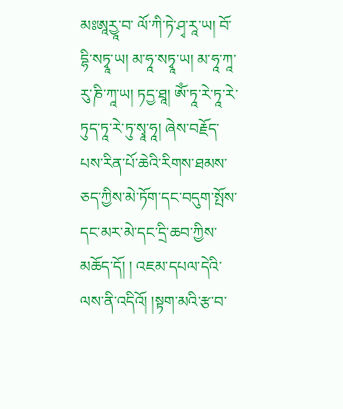མཿཨཱརྱཱ་བ་ ལོ་ཀི་ཏེ་ཤྭ་རཱ་ཡ། བོ་དྷི་སཏྭཱ་ཡ། མ་ཧཱ་སཏྭཱ་ཡ། མ་ཧཱ་ཀཱ་རུ་ཎི་ཀཱ་ཡ། ཏདྱ་ཐཱ། ཨོཾ་ཏཱ་རེ་ཏཱ་རེ་ཏུད་ཏཱ་རེ་ཏུ་སྭཱ་ཧཱ། ཞེས་བརྗོད་པས་རིན་པོ་ཆེའི་རིགས་ཐམས་ཅད་ཀྱིས་མེ་ཏོག་དང་བདུག་སྤོས་དང་མར་མེ་དང་དྲི་ཆབ་ཀྱིས་མཆོད་དོ། ། འཇམ་དཔལ་དེའི་ལས་ནི་འདིའོ། །སྟག་མའི་རྩ་བ་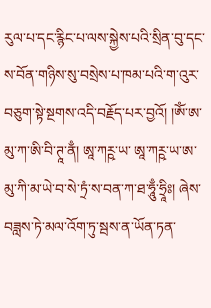རུལ་པ་དང་རྙིང་པ་ལས་སྐྱེས་པའི་སྲིན་བུ་དང་ས་བོན་གཉིས་སུ་བསྲེས་པ་ཁམ་པའི་ག་འུར་བཅུག་སྟེ་སྔགས་འདི་བརྗོད་པར་བྱའོ། །ཨོཾ་ཨ་མུ་ཀ་ཨི་བི་ཊཱ་ནྃ། ཨཱ་ཀཪྵ་ཡ་ ཨཱ་ཀཪྵ་ཡ་ཨ་མུ་ཀི་མ་ཡེ་བ་སེ་ཏྲཾ་ས་བན་ཀ་ཐ་ཧཱུྃ་ཧྲཱིཿ། ཞེས་བཟླས་ཏེ་མལ་འོག་ཏུ་སྦས་ན་ཡོན་ཏན་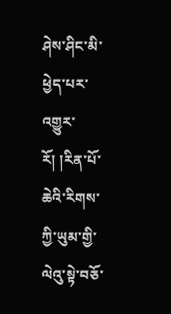ཤེས་ཤིང་མི་ཕྱེད་པར་འགྱུར་རོ། །རིན་པོ་ཆེའི་རིགས་ཀྱི་ཡུམ་གྱི་ལེའུ་སྟེ་བཅོ་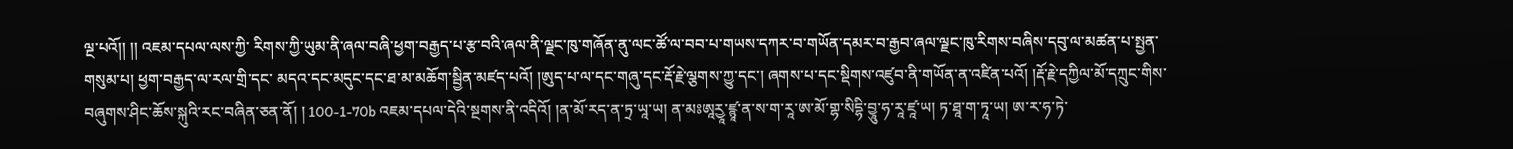ལྔ་པའོ།། །། འཇམ་དཔལ་ལས་ཀྱི་ རིགས་ཀྱི་ཡུམ་ནི་ཞལ་བཞི་ཕྱག་བརྒྱད་པ་རྩ་བའི་ཞལ་ནི་ལྗང་ཁུ་གཞོན་ནུ་ལང་ཚོ་ལ་བབ་པ་གཡས་དཀར་བ་གཡོན་དམར་བ་རྒྱབ་ཞལ་ལྗང་ཁུ་རིགས་བཞིས་དབུ་ལ་མཚན་པ་སྤྱན་གསུམ་པ། ཕྱག་བརྒྱད་ལ་རལ་གྲི་དང་ མདའ་དང་མདུང་དང་ཐ་མ་མཆོག་སྦྱིན་མཛད་པའོ། །ཨུད་པ་ལ་དང་གཞུ་དང་རྡོ་རྗེ་ལྕགས་ཀྱུ་དང་། ཞགས་པ་དང་སྡིགས་འཛུབ་ནི་གཡོན་ན་འཛིན་པའོ། །རྡོ་རྗེ་དཀྱིལ་མོ་དཀྲུང་གིས་བཞུགས་ཤིང་ཆོས་སྐུའི་རང་བཞིན་ཅན་ནོ། ། 100-1-70b འཇམ་དཔལ་དེའི་སྔགས་ནི་འདིའོ། །ན་མོ་རད་ན་ཏྲ་ཡཱ་ཡ། ན་མཿཨཱརྱཱ་ཛྙཱ་ན་ས་ག་རཱ་ཨ་མོ་གྷ་སིདྷི་བྱཱུ་ཧ་རཱ་ཛཱ་ཡ། ཏ་ཐཱ་ག་ཏཱ་ཡ། ཨ་ར་ཧ་ཏེ་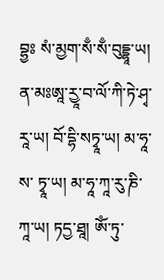བྷྱཿ སཾ་མྱག་སྃ་སྃ་བུདྡྷཱ་ཡ། ན་མཿཨཱ་རྱཱ་བ་ལོ་ཀི་ཏེ་ཤྭ་རཱ་ཡ། བོ་དྷི་སཏྭཱ་ཡ། མ་ཧཱ་ས་ ཏྭཱ་ཡ། མ་ཧཱ་ཀཱ་རུ་ཎི་ཀཱ་ཡ། ཏདྱ་ཐཱ། ཨོཾ་ཏུ་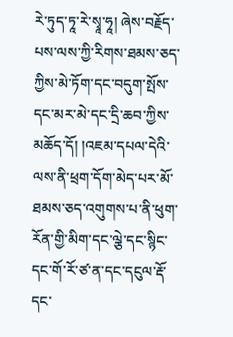རེ་ཏུད་ཏཱ་རེ་སྭཱ་ཧཱ། ཞེས་བརྗོད་པས་ལས་ཀྱི་རིགས་ཐམས་ཅད་ཀྱིས་མེ་ཏོག་དང་བདུག་སྤོས་དང་མར་མེ་དང་དྲི་ཆབ་ཀྱིས་མཆོད་དོ། །འཇམ་དཔལ་དེའི་ལས་ནི་ཕྲག་དོག་མེད་པར་མོ་ ཐམས་ཅད་འགུགས་པ་ནི་ཕུག་རོན་གྱི་མིག་དང་ལྕེ་དང་སྙིང་དང་གོ་རོ་ཙ་ན་དང་དངུལ་རྡོ་དང་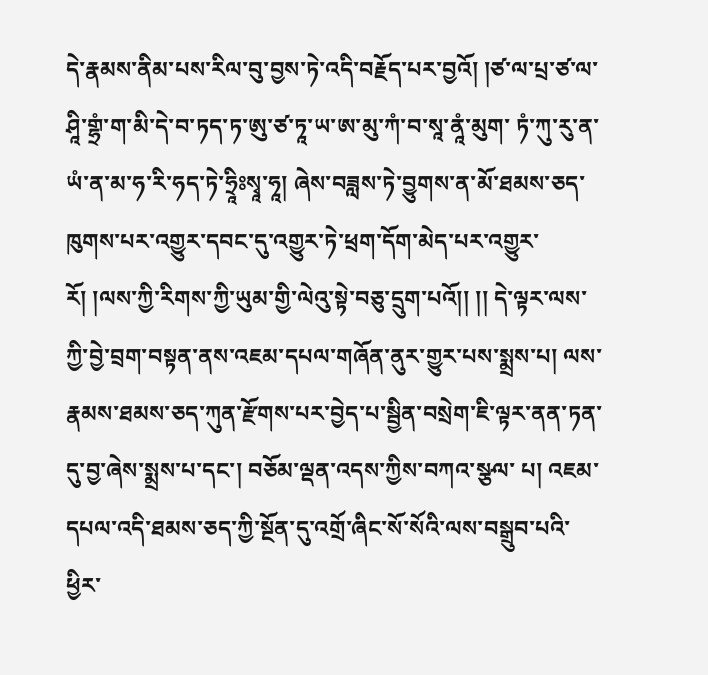དེ་རྣམས་ནིམ་པས་རིལ་བུ་བྱས་ཏེ་འདི་བརྗོད་པར་བྱའོ། །ཙ་ལ་པྲ་ཙ་ལ་ཤཱི་གྷྲཾ་ག་མི་དེ་བ་ཏད་ཏ་ཨུ་ཙ་ཏཱ་ཡ་ཨ་མུ་ཀཾ་བ་སཱ་ནཱཾ་མུག་ ཏཾ་ཀུ་རུ་ན་ཡཾ་ན་མ་ཧ་རི་ཧད་ཏེ་ཧྲཱིཿསྭཱ་ཧཱ། ཞེས་བཟླས་ཏེ་བྱུགས་ན་མོ་ཐམས་ཅད་ཁུགས་པར་འགྱུར་དབང་དུ་འགྱུར་ཏེ་ཕྲག་དོག་མེད་པར་འགྱུར་རོ། །ལས་ཀྱི་རིགས་ཀྱི་ཡུམ་གྱི་ལེའུ་སྟེ་བཅུ་དྲུག་པའོ།། །། དེ་ལྟར་ལས་ཀྱི་བྱེ་བྲག་བསྟན་ནས་འཇམ་དཔལ་གཞོན་ནུར་གྱུར་པས་སྨྲས་པ། ལས་རྣམས་ཐམས་ཅད་ཀུན་རྫོགས་པར་བྱེད་པ་སྦྱིན་བསྲེག་ཇི་ལྟར་ནན་ཏན་དུ་བྱ་ཞེས་སྨྲས་པ་དང་། བཅོམ་ལྡན་འདས་ཀྱིས་བཀའ་སྩལ་ པ། འཇམ་དཔལ་འདི་ཐམས་ཅད་ཀྱི་སྔོན་དུ་འགྲོ་ཞིང་སོ་སོའི་ལས་བསྒྲུབ་པའི་ཕྱིར་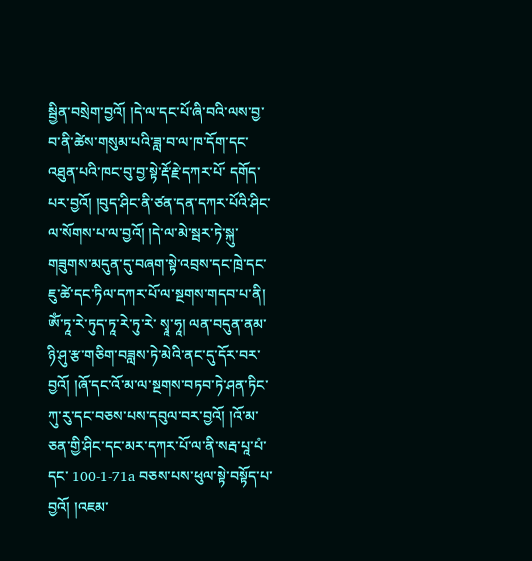སྦྱིན་བསྲེག་བྱའོ། །དེ་ལ་དང་པོ་ཞི་བའི་ལས་བྱ་བ་ནི་ཚེས་གསུམ་པའི་ཟླ་བ་ལ་ཁ་དོག་དང་འཐུན་པའི་ཁང་བུ་བྱ་སྟེ་རྡོ་རྗེ་དཀར་པོ་ དགོད་པར་བྱའོ། །བུད་ཤིང་ནི་ཙན་དན་དཀར་པོའི་ཤིང་ལ་སོགས་པ་ལ་བྱའོ། །དེ་ལ་མེ་སྦར་ཏེ་སྐུ་གཟུགས་མདུན་དུ་བཞག་སྟེ་འབྲས་དང་ཁྲེ་དང་ཇུ་ཚེ་དང་ཏིལ་དཀར་པོ་ལ་སྔགས་གདབ་པ་ནི། ཨོཾ་ཏཱ་རེ་ཏུད་ཏཱ་རེ་ཏུ་རེ་ སྭཱ་ཧཱ། ལན་བདུན་ནམ་ཉི་ཤུ་རྩ་གཅིག་བཟླས་ཏེ་མེའི་ནང་དུ་དོར་བར་བྱའོ། །ཞོ་དང་འོ་མ་ལ་སྔགས་བཏབ་ཏེ་ཤན་ཏིང་ཀུ་རུ་དང་བཅས་པས་དབུལ་བར་བྱའོ། །འོ་མ་ཅན་གྱི་ཤིང་དང་མར་དཀར་པོ་ལ་ནི་སརྦ་པཱ་པཾ་དང་ 100-1-71a བཅས་པས་ཕུལ་སྟེ་བསྟོད་པ་བྱའོ། །འཇམ་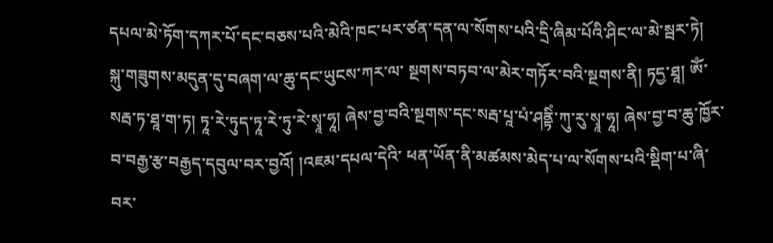དཔལ་མེ་ཏོག་དཀར་པོ་དང་བཅས་པའི་མེའི་ཁང་པར་ཙན་དན་ལ་སོགས་པའི་དྲི་ཞིམ་པོའི་ཤིང་ལ་མེ་སྦར་ཏེ། སྐུ་གཟུགས་མདུན་དུ་བཞག་ལ་ཆུ་དང་ཡུངས་ཀར་ལ་ སྔགས་བཏབ་ལ་མེར་གཏོར་བའི་སྔགས་ནི། ཏདྱ་ཐཱ། ཨོཾ་སརྦ་ཏ་ཐཱ་ག་ཏ། ཏཱ་རེ་ཏུད་ཏཱ་རེ་ཏུ་རེ་སྭཱ་ཧཱ། ཞེས་བྱ་བའི་སྔགས་དང་སརྦ་པཱ་པཾ་ཤནྟིཾ་ཀུ་རུ་སྭཱ་ཧཱ། ཞེས་བྱ་བ་ཆུ་ཁྱོར་བ་བརྒྱ་རྩ་བརྒྱད་དབུལ་བར་བྱའོ། །འཇམ་དཔལ་དེའི་ ཕན་ཡོན་ནི་མཚམས་མེད་པ་ལ་སོགས་པའི་སྡིག་པ་ཞི་བར་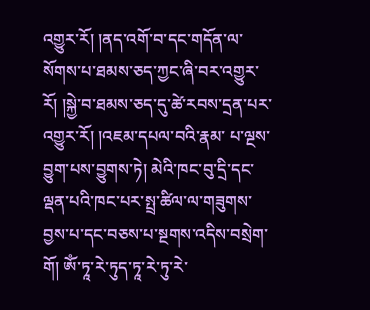འགྱུར་རོ། །ནད་འགོ་བ་དང་གདོན་ལ་སོགས་པ་ཐམས་ཅད་ཀྱང་ཞི་བར་འགྱུར་རོ། །སྐྱེ་བ་ཐམས་ཅད་དུ་ཚེ་རབས་དྲན་པར་འགྱུར་རོ། །འཇམ་དཔལ་བའི་རྣམ་ པ་ལྔས་བྱུག་པས་བྱུགས་ཏེ། མེའི་ཁང་བུ་དྲི་དང་ལྡན་པའི་ཁང་པར་སྤྲ་ཚིལ་ལ་གཟུགས་བྱས་པ་དང་བཅས་པ་སྔགས་འདིས་བསྲེག་གོ། ཨོཾ་ཏཱ་རེ་ཏུད་ཏཱ་རེ་ཏུ་རེ་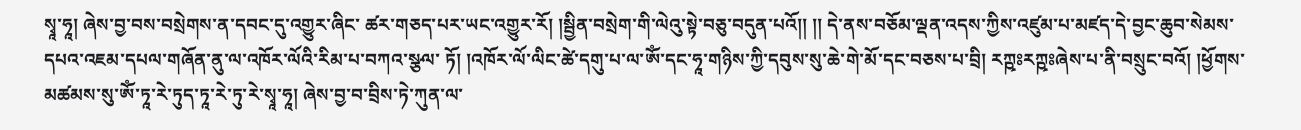སྭཱ་ཧཱ། ཞེས་བྱ་བས་བསྲེགས་ན་དབང་དུ་འགྱུར་ཞིང་ ཚར་གཅད་པར་ཡང་འགྱུར་རོ། །སྦྱིན་བསྲེག་གི་ལེའུ་སྟེ་བཅུ་བདུན་པའོ།། །། དེ་ནས་བཅོམ་ལྡན་འདས་ཀྱིས་འཛུམ་པ་མཛད་དེ་བྱང་ཆུབ་སེམས་དཔའ་འཇམ་དཔལ་གཞོན་ནུ་ལ་འཁོར་ལོའི་རིམ་པ་བཀའ་སྩལ་ ཏོ། །འཁོར་ལོ་ལིང་ཚེ་དགུ་པ་ལ་ཨོཾ་དང་ཧཱ་གཉིས་ཀྱི་དབུས་སུ་ཆེ་གེ་མོ་དང་བཅས་པ་བྲི། རཀྵཿརཀྵཿཞེས་པ་ནི་བསྲུང་བའོ། །ཕྱོགས་མཚམས་སུ་ཨོཾ་ཏཱ་རེ་ཏུད་ཏཱ་རེ་ཏུ་རེ་སྭཱ་ཧཱ། ཞེས་བྱ་བ་བྲིས་ཏེ་ཀུན་ལ་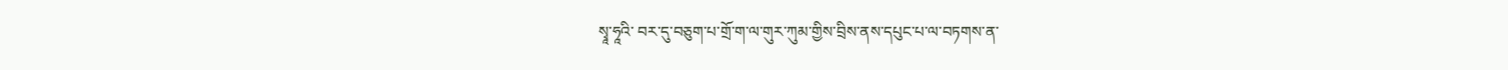སྭཱ་ཧཱའི་ བར་དུ་བཅུག་པ་གྲོ་ག་ལ་གུར་ཀུམ་གྱིས་བྲིས་ནས་དཔུང་པ་ལ་བཏགས་ན་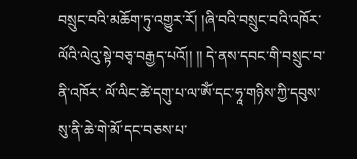བསྲུང་བའི་མཆོག་ཏུ་འགྱུར་རོ། །ཞི་བའི་བསྲུང་བའི་འཁོར་ལོའི་ལེའུ་སྟེ་བཅྭ་བརྒྱད་པའོ།། །། དེ་ནས་དབང་གི་བསྲུང་བ་ནི་འཁོར་ ལོ་ལིང་ཚེ་དགུ་པ་ལ་ཨོཾ་དང་ཧཱ་གཉིས་ཀྱི་དབུས་སུ་ནི་ཆེ་གེ་མོ་དང་བཅས་པ་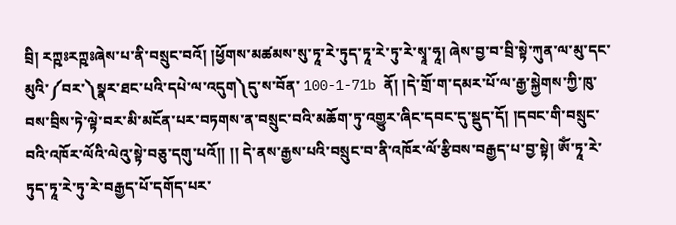བྲི། རཀྵཿརཀྵཿཞེས་པ་ནི་བསྲུང་བའོ། །ཕྱོགས་མཚམས་སུ་ཏཱ་རེ་ཏུད་ཏཱ་རེ་ཏུ་རེ་སྭཱ་ཧཱ། ཞེས་བྱ་བ་བྲི་སྟེ་ཀུན་ལ་མུ་དང་མུའི་༼བར་༽སྣར་ཐང་པའི་དཔེ་ལ་འདུག༽དུ་ས་བོན་ 100-1-71b ནོ། །དེ་གྲོ་ག་དམར་པོ་ལ་རྒྱ་སྐྱེགས་ཀྱི་ཁུ་བས་བྲིས་ཏེ་ལྟེ་བར་མི་མངོན་པར་བཏགས་ན་བསྲུང་བའི་མཆོག་ཏུ་འགྱུར་ཞིང་དབང་དུ་སྡུད་དོ། །དབང་གི་བསྲུང་བའི་འཁོར་ལོའི་ལེའུ་སྟེ་བཅུ་དགུ་པའོ།། །། དེ་ནས་རྒྱས་པའི་བསྲུང་བ་ནི་འཁོར་ལོ་རྩིབས་བརྒྱད་པ་བྱ་སྟེ། ཨོཾ་ཏཱ་རེ་ཏུད་ཏཱ་རེ་ཏུ་རེ་བརྒྱད་པོ་དགོད་པར་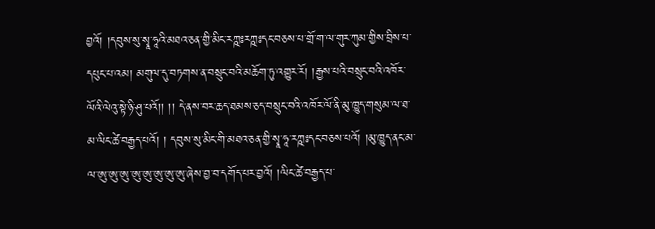བྱའོ། །དབུས་སུ་སྭཱ་ཧཱའི་མཐའ་ཅན་གྱི་མིང་རཀྵཿརཀྵཿདང་བཅས་པ་གྲོ་ག་ལ་གུར་ཀུམ་གྱིས་བྲིས་པ་དཔུང་པ་འམ། མགུལ་དུ་བཏགས་ན་བསྲུང་བའི་མཆོག་ཏུ་འགྱུར་རོ། །རྒྱས་པའི་བསྲུང་བའི་འཁོར་ལོའི་ལེའུ་སྟེ་ཉི་ཤུ་པའོ།། །། དེ་ནས་བར་ཆད་ཐམས་ཅད་བསྲུང་བའི་འཁོར་ལོ་ནི་མུ་ཁྱུད་གསུམ་ལ་ཐ་མ་ལིང་ཚེ་བརྒྱད་པའོ། ། དབུས་སུ་མིང་གི་མཐའ་ཅན་གྱི་སྭཱ་ཧཱ་རཀྵཿདང་བཅས་པའོ། །མུ་ཁྱུད་ནང་མ་ལ་ཨུ་ཨུ་ཨུ་ཨུ་ཨུ་ཨུ་ཨུ་ཨུ་ཞེས་བྱ་བ་དགོད་པར་བྱའོ། །ལིང་ཚེ་བརྒྱད་པ་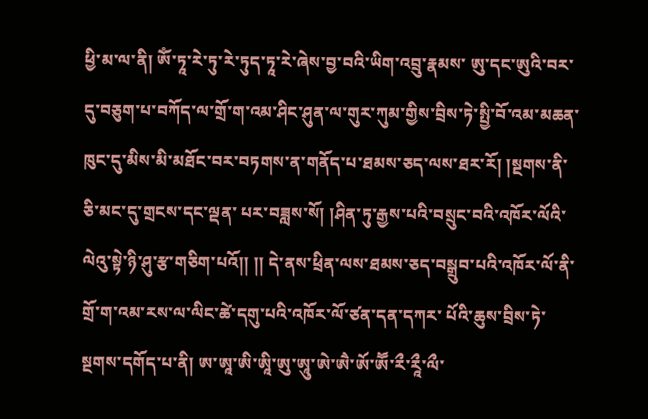ཕྱི་མ་ལ་ནི། ཨོཾ་ཏཱ་རེ་ཏུ་རེ་ཏུད་ཏཱ་རེ་ཞེས་བྱ་བའི་ཡིག་འབྲུ་རྣམས་ ཨུ་དང་ཨུའི་བར་དུ་བཅུག་པ་བཀོད་ལ་གྲོ་ག་འམ་ཤིང་ཤུན་ལ་གུར་ཀུམ་གྱིས་བྲིས་ཏེ་སྤྱི་བོ་འམ་མཆན་ཁུང་དུ་མིས་མི་མཐོང་བར་བཏགས་ན་གནོད་པ་ཐམས་ཅད་ལས་ཐར་རོ། །སྔགས་ནི་ཅི་མང་དུ་གྲངས་དང་ལྡན་ པར་བཟླས་སོ། །ཤིན་ཏུ་རྒྱས་པའི་བསྲུང་བའི་འཁོར་ལོའི་ལེའུ་སྟེ་ཉི་ཤུ་རྩ་གཅིག་པའོ།། །། དེ་ནས་ཕྲིན་ལས་ཐམས་ཅད་བསྒྲུབ་པའི་འཁོར་ལོ་ནི་གྲོ་ག་འམ་རས་ལ་ལིང་ཚེ་དགུ་པའི་འཁོར་ལོ་ཙན་དན་དཀར་ པོའི་ཆུས་བྲིས་ཏེ་སྔགས་དགོད་པ་ནི། ཨ་ཨཱ་ཨི་ཨཱི་ཨུ་ཨཱུ་ཨེ་ཨཻ་ཨོ་ཨཽ་རྀ་རཱྀ་ལྀ་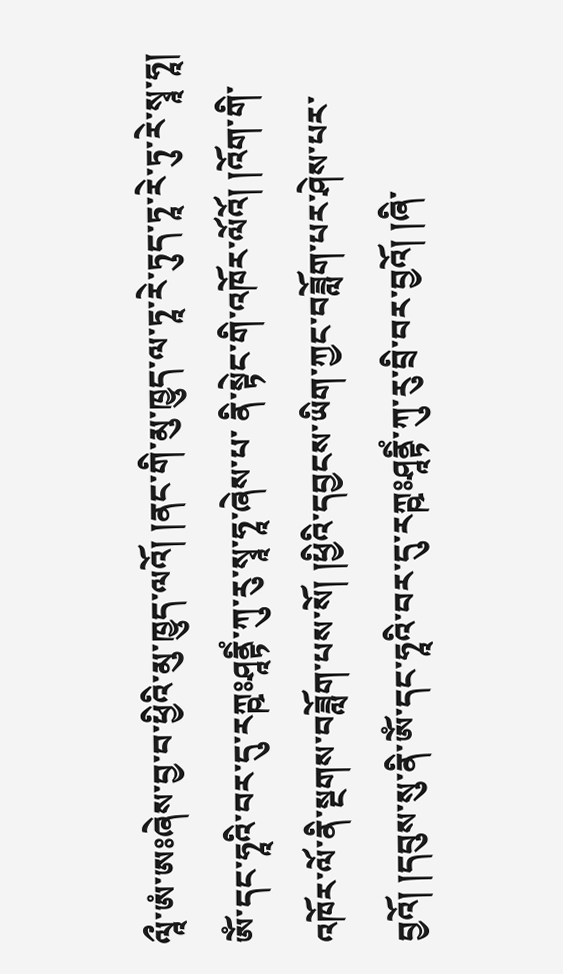ལཱྀ་ཨཾ་ཨཿཞེས་བྱ་བ་ཕྱིའི་མུ་ཁྱུད་ལའོ། །ནང་གི་མུ་ཁྱུད་ལ་ཏཱ་རེ་ཏུད་ཏཱ་རེ་ཏུ་རེ་སྭཱ་ཧཱ། ཨོཾ་དང་ཧཱའི་བར་དུ་རཀྵཿཤཱནྟིཾ་ཀུ་རུ་སྭཱ་ཧཱ་ཞེས་པ་ ནི་སྟེང་གི་འཁོར་ལོའོ། །འོག་གི་འཁོར་ལོ་ནི་སྔགས་བཟློག་པས་སོ། །ཕྱིའི་དབྱངས་ཡིག་ཀྱང་བཟློག་པར་ཤེས་པར་བྱའོ། །དབུས་སུ་ནི་ཨོཾ་དང་ཧཱའི་བར་དུ་རཀྵཿཤཱནྟིཾ་ཀུ་རུ་བྲི་བར་བྱའོ། །ཞི་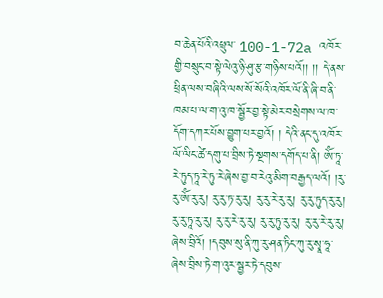བ་ཆེན་པོའི་འཕྲུལ་ 100-1-72a འཁོར་གྱི་བསྲུང་བ་སྟེ་ལེའུ་ཉི་ཤུ་རྩ་གཉིས་པའོ།། །། དེ་ནས་ཕྲིན་ལས་བཞིའི་ལས་སོ་སོའི་འཁོར་ལོ་ནི་ཞི་བ་ནི་ཁམ་པ་ལ་ག་འུ་ཁ་སྦྱོར་བྱ་སྟེ་མེར་བསྲེགས་ལ་ཁ་དོག་དཀར་པོས་བྱུག་པར་བྱའོ། ། དེའི་ནང་དུ་འཁོར་ལོ་ལིང་ཚེ་དགུ་པ་བྲིས་ཏེ་སྔགས་དགོད་པ་ནི། ཨོཾ་ཏཱ་རེ་ཏུད་ཏཱ་རེ་ཏུ་རེ་ཞེས་བྱ་བ་རེའུ་མིག་བརྒྱད་ལའོ། །རུ་རུ་ཨོཾ་རུ་རུ། རུ་རུ་ཏ་རུ་རུ། རུ་རུ་རེ་རུ་རུ། རུ་རུ་ཏུད་རུ་རུ། རུ་རུ་ཏཱ་རུ་རུ། རུ་རུ་རེ་རུ་རུ། རུ་རུ་ཏུ་རུ་རུ། རུ་རུ་རེ་རུ་རུ། ཞེས་བྲིའོ། །དབུས་སུ་ནི་ཀུ་རུ་ཤན་ཏིང་ཀུ་རུ་སྭཱ་ཧཱ་ཞེས་བྲིས་ཏེ་ག་འུར་སྦྱར་ཏེ་དབུས་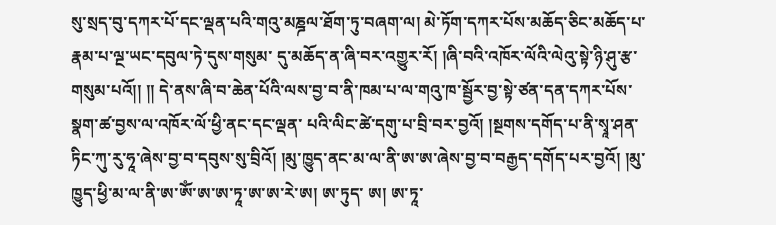སུ་སྲད་བུ་དཀར་པོ་དང་ལྡན་པའི་གའུ་མཎྜལ་ཐོག་ཏུ་བཞག་ལ། མེ་ཏོག་དཀར་པོས་མཆོད་ཅིང་མཆོད་པ་རྣམ་པ་ལྔ་ཡང་དབུལ་ཏེ་དུས་གསུམ་ དུ་མཆོད་ན་ཞི་བར་འགྱུར་རོ། །ཞི་བའི་འཁོར་ལོའི་ལེའུ་སྟེ་ཉི་ཤུ་རྩ་གསུམ་པའོ།། །། དེ་ནས་ཞི་བ་ཆེན་པོའི་ལས་བྱ་བ་ནི་ཁམ་པ་ལ་གའུ་ཁ་སྦྱོར་བྱ་སྟེ་ཙན་དན་དཀར་པོས་སྣག་ཚ་བྱས་ལ་འཁོར་ལོ་ཕྱི་ནང་དང་ལྡན་ པའི་ལིང་ཚེ་དགུ་པ་བྲི་བར་བྱའོ། །སྔགས་དགོད་པ་ནི་སྭཱ་ཤན་ཏིང་ཀུ་རུ་ཧཱ་ཞེས་བྱ་བ་དབུས་སུ་བྲིའོ། །མུ་ཁྱུད་ནང་མ་ལ་ནི་ཨ་ཨ་ཞེས་བྱ་བ་བརྒྱད་དགོད་པར་བྱའོ། །མུ་ཁྱུད་ཕྱི་མ་ལ་ནི་ཨ་ཨོཾ་ཨ་ཨ་ཏཱ་ཨ་ཨ་རེ་ཨ། ཨ་ཏུད་ ཨ། ཨ་ཏཱ་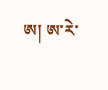ཨ། ཨ་རེ་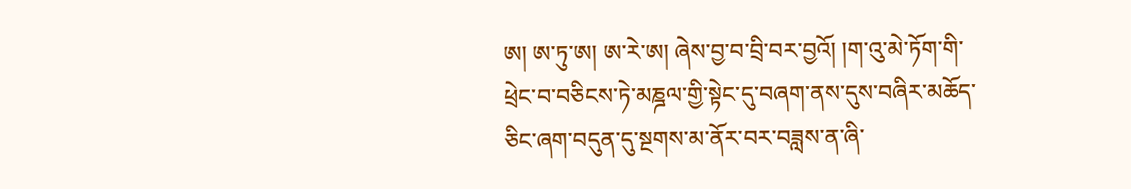ཨ། ཨ་ཏུ་ཨ། ཨ་རེ་ཨ། ཞེས་བྱ་བ་བྲི་བར་བྱའོ། །ག་འུ་མེ་ཏོག་གི་ཕྲེང་བ་བཅིངས་ཏེ་མཎྜལ་གྱི་སྟེང་དུ་བཞག་ནས་དུས་བཞིར་མཆོད་ཅིང་ཞག་བདུན་དུ་སྔགས་མ་ནོར་བར་བཟླས་ན་ཞི་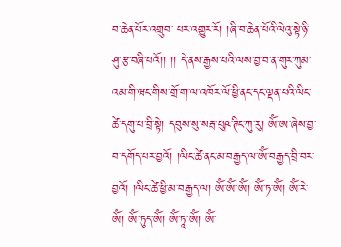བ་ཆེན་པོར་འགྲུབ་ པར་འགྱུར་རོ། །ཞི་བ་ཆེན་པོའི་ལེའུ་སྟེ་ཉི་ཤུ་རྩ་བཞི་པའོ།། །། དེ་ནས་རྒྱས་པའི་ལས་བྱ་བ་ན་གུར་ཀུམ་འམ་གི་ཝང་གིས་གྲོ་ག་ལ་འཁོར་ལོ་ཕྱི་ནང་དང་ལྡན་པའི་ལིང་ཚེ་དགུ་པ་བྲི་སྟེ། དབུས་སུ་སརྦ་པུཥ་ཊིང་ཀུ་རུ། ཨོཾ་ཨ་ཞེས་བྱ་བ་དགོད་པར་བྱའོ། །ལིང་ཚེ་ནང་མ་བརྒྱད་ལ་ཨོཾ་བརྒྱད་བྲི་བར་བྱའོ། །ལིང་ཚེ་ཕྱི་མ་བརྒྱད་ལ། ཨོཾ་ཨོཾ་ཨོཾ། ཨོཾ་ཏ་ཨོཾ། ཨོཾ་རེ་ཨོཾ། ཨོཾ་ཏུད་ཨོཾ། ཨོཾ་ཏཱ་ཨོཾ། ཨོཾ་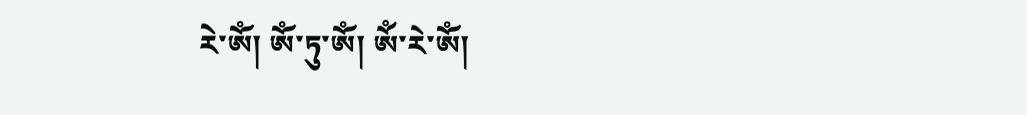རེ་ཨོཾ། ཨོཾ་ཏུ་ཨོཾ། ཨོཾ་རེ་ཨོཾ།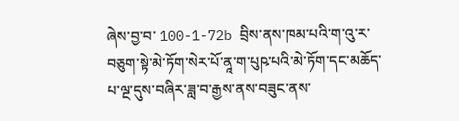ཞེས་བྱ་བ་ 100-1-72b བྲིས་ནས་ཁམ་པའི་ག་འུ་ར་བཅུག་སྟེ་མེ་ཏོག་སེར་པོ་ནཱ་ག་པུཥ་པའི་མེ་ཏོག་དང་མཆོད་པ་ལྔ་དུས་བཞིར་ཟླ་བ་རྒྱས་ནས་བཟུང་ནས་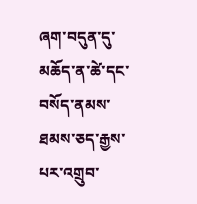ཞག་བདུན་དུ་མཆོད་ན་ཚེ་དང་བསོད་ནམས་ཐམས་ཅད་རྒྱས་པར་འགྲུབ་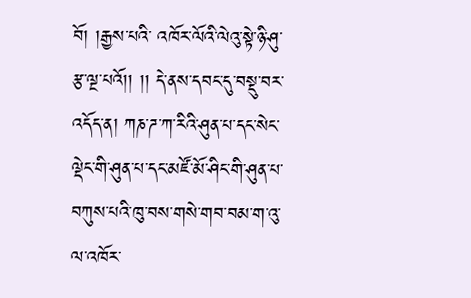བོ། །རྒྱས་པའི་ འཁོར་ལོའི་ལེའུ་སྟེ་ཉི་ཤུ་རྩ་ལྔ་པའོ།། །། དེ་ནས་དབང་དུ་བསྡུ་བར་འདོད་ན། ཀཎ་ཌ་ཀ་རིའི་ཤུན་པ་དང་སེང་ལྡེང་གི་ཤུན་པ་དང་མཛོ་མོ་ཤིང་གི་ཤུན་པ་བཀུས་པའི་ཁུ་བས་གསེ་གབ་བམ་ག་འུ་ལ་འཁོར་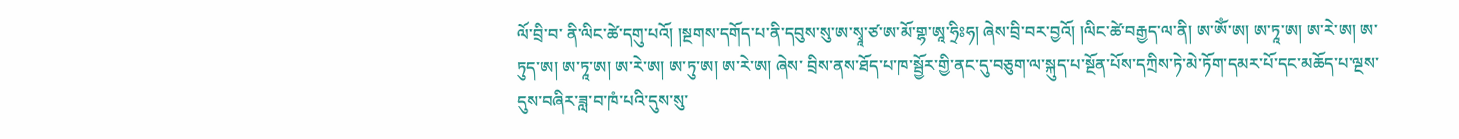ལོ་བྲི་བ་ ནི་ལིང་ཚེ་དགུ་པའོ། །སྔགས་དགོད་པ་ནི་དབུས་སུ་ཨ་སྭཱ་ཙ་ཨ་མོ་གྷ་ཨཱ་ཧྲིཿཧ། ཞེས་བྲི་བར་བྱའོ། །ལིང་ཚེ་བརྒྱད་ལ་ནི། ཨ་ཨོཾ་ཨ། ཨ་ཏཱ་ཨ། ཨ་རེ་ཨ། ཨ་ཏུད་ཨ། ཨ་ཏཱ་ཨ། ཨ་རེ་ཨ། ཨ་ཏུ་ཨ། ཨ་རེ་ཨ། ཞེས་ བྲིས་ནས་ཐོད་པ་ཁ་སྦྱོར་གྱི་ནང་དུ་བཅུག་ལ་སྐུད་པ་སྔོན་པོས་དཀྲིས་ཏེ་མེ་ཏོག་དམར་པོ་དང་མཆོད་པ་ལྔས་དུས་བཞིར་ཟླ་བ་ཁཾ་པའི་དུས་སུ་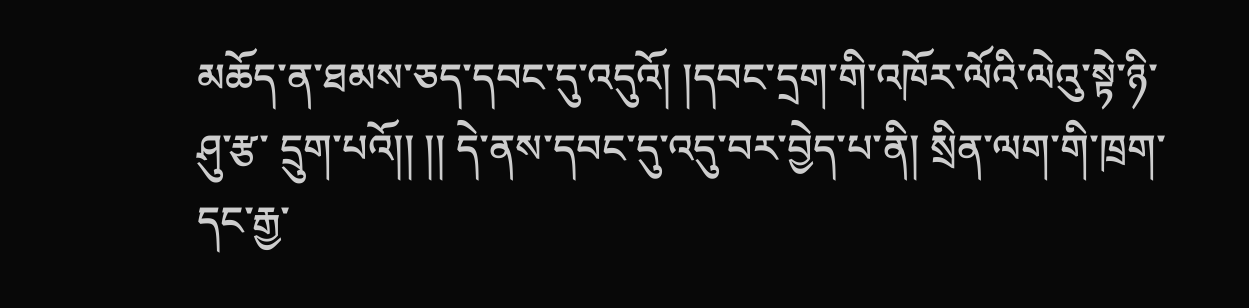མཆོད་ན་ཐམས་ཅད་དབང་དུ་འདུའོ། །དབང་དྲག་གི་འཁོར་ལོའི་ལེའུ་སྟེ་ཉི་ཤུ་རྩ་ དྲུག་པའོ།། །། དེ་ནས་དབང་དུ་འདུ་བར་བྱེད་པ་ནི། སྲིན་ལག་གི་ཁྲག་དང་རྒྱ་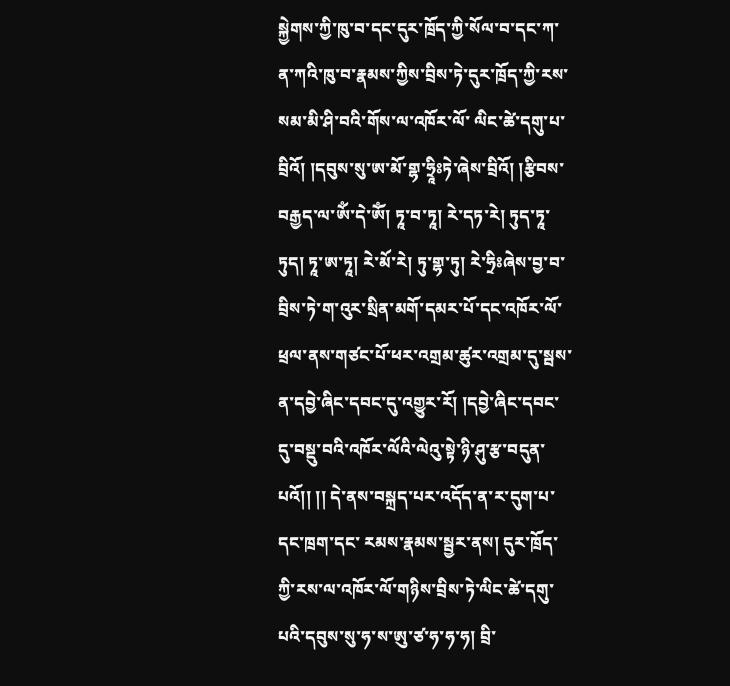སྐྱེགས་ཀྱི་ཁུ་བ་དང་དུར་ཁྲོད་ཀྱི་སོལ་བ་དང་ཀ་ན་ཀའི་ཁུ་བ་རྣམས་ཀྱིས་བྲིས་ཏེ་དུར་ཁྲོད་ཀྱི་རས་སམ་མི་ཤི་བའི་གོས་ལ་འཁོར་ལོ་ ལིང་ཚེ་དགུ་པ་བྲིའོ། །དབུས་སུ་ཨ་མོ་གྷ་ཧྲཱིཿཏེ་ཞེས་བྲིའོ། །རྩིབས་བརྒྱད་ལ་ཨོཾ་དེ་ཨོཾ། ཏཱ་བ་ཏཱ། རེ་དཏ་རེ། ཏུད་ཏཱ་ཏུད། ཏཱ་ཨ་ཏཱ། རེ་མོ་རེ། ཏུ་གྷ་ཏུ། རེ་ཧྲིཿཞེས་བྱ་བ་བྲིས་ཏེ་ག་འུར་སྲིན་མགོ་དམར་པོ་དང་འཁོར་ལོ་ ཕྲལ་ནས་གཙང་པོ་ཕར་འགྲམ་ཚུར་འགྲམ་དུ་སྦས་ན་དབྱེ་ཞིང་དབང་དུ་འགྱུར་རོ། །དབྱེ་ཞིང་དབང་དུ་བསྡུ་བའི་འཁོར་ལོའི་ལེའུ་སྟེ་ཉི་ཤུ་རྩ་བདུན་པའོ།། །། དེ་ནས་བསྐྲད་པར་འདོད་ན་ར་དུག་པ་དང་ཁྲག་དང་ རམས་རྣམས་སྦྱར་ནས། དུར་ཁྲོད་ཀྱི་རས་ལ་འཁོར་ལོ་གཉིས་བྲིས་ཏེ་ལིང་ཚེ་དགུ་པའི་དབུས་སུ་ཧ་ས་ཨུ་ཙ་ཧ་ཧ་ཧ། བྲི་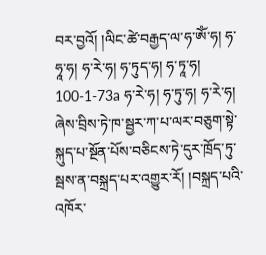བར་བྱའོ། །ལིང་ཚེ་བརྒྱད་ལ་ཧ་ཨོཾ་ཧ། ཧ་ཧཱ་ཧ། ཧ་རེ་ཧ། ཧ་ཏུད་ཧ། ཧ་ཏཱ་ཧ། 100-1-73a ཧ་རེ་ཧ། ཧ་ཏུ་ཧ། ཧ་རེ་ཧ། ཞེས་བྲིས་ཏེ་ཁ་སྦྱར་ཀ་པ་ལར་བཅུག་སྟེ་སྐུད་པ་སྔོན་པོས་བཅིངས་ཏེ་དུར་ཁྲོད་ཏུ་སྦས་ན་བསྐྲད་པར་འགྱུར་རོ། །བསྐྲད་པའི་འཁོར་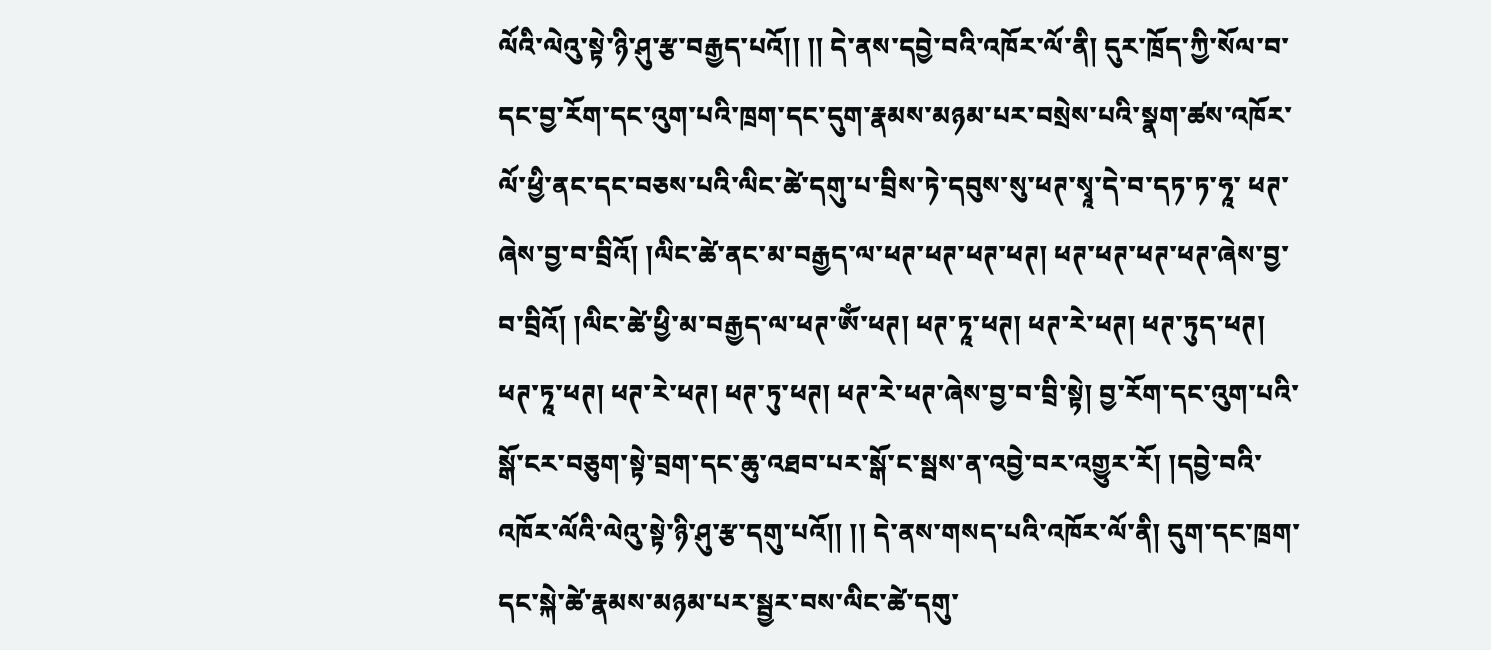ལོའི་ལེའུ་སྟེ་ཉི་ཤུ་རྩ་བརྒྱད་པའོ།། །། དེ་ནས་དབྱེ་བའི་འཁོར་ལོ་ནི། དུར་ཁྲོད་ཀྱི་སོལ་བ་དང་བྱ་རོག་དང་འུག་པའི་ཁྲག་དང་དུག་རྣམས་མཉམ་པར་བསྲེས་པའི་སྣག་ཚས་འཁོར་ལོ་ཕྱི་ནང་དང་བཅས་པའི་ལིང་ཚེ་དགུ་པ་བྲིས་ཏེ་དབུས་སུ་ཕཊ་སྭཱ་དེ་བ་དཏ་ཏ་ཧཱ་ ཕཊ་ཞེས་བྱ་བ་བྲིའོ། །ལིང་ཚེ་ནང་མ་བརྒྱད་ལ་ཕཊ་ཕཊ་ཕཊ་ཕཊ། ཕཊ་ཕཊ་ཕཊ་ཕཊ་ཞེས་བྱ་བ་བྲིའོ། །ལིང་ཚེ་ཕྱི་མ་བརྒྱད་ལ་ཕཊ་ཨོཾ་ཕཊ། ཕཊ་ཏཱ་ཕཊ། ཕཊ་རེ་ཕཊ། ཕཊ་ཏུད་ཕཊ། ཕཊ་ཏཱ་ཕཊ། ཕཊ་རེ་ཕཊ། ཕཊ་ཏུ་ཕཊ། ཕཊ་རེ་ཕཊ་ཞེས་བྱ་བ་བྲི་སྟེ། བྱ་རོག་དང་འུག་པའི་སྒོ་ངར་བཅུག་སྟེ་བྲག་དང་ཆུ་འཐབ་པར་སྒོ་ང་སྦས་ན་འབྱེ་བར་འགྱུར་རོ། །དབྱེ་བའི་འཁོར་ལོའི་ལེའུ་སྟེ་ཉི་ཤུ་རྩ་དགུ་པའོ།། །། དེ་ནས་གསད་པའི་འཁོར་ལོ་ནི། དུག་དང་ཁྲག་དང་སྐེ་ཚེ་རྣམས་མཉམ་པར་སྦྱར་བས་ལིང་ཚེ་དགུ་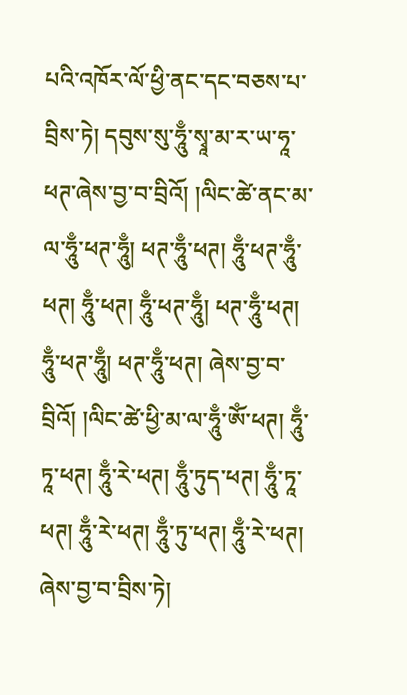པའི་འཁོར་ལོ་ཕྱི་ནང་དང་བཅས་པ་བྲིས་ཏེ། དབུས་སུ་ཧཱུྃ་སྭཱ་མ་ར་ཡ་ཧཱ་ཕཊ་ཞེས་བྱ་བ་བྲིའོ། །ལིང་ཚེ་ནང་མ་ལ་ཧཱུྃ་ཕཊ་ཧཱུྃ། ཕཊ་ཧཱུྃ་ཕཊ། ཧཱུྃ་ཕཊ་ཧཱུྃ་ཕཊ། ཧཱུྃ་ཕཊ། ཧཱུྃ་ཕཊ་ཧཱུྃ། ཕཊ་ཧཱུྃ་ཕཊ། ཧཱུྃ་ཕཊ་ཧཱུྃ། ཕཊ་ཧཱུྃ་ཕཊ། ཞེས་བྱ་བ་བྲིའོ། །ལིང་ཚེ་ཕྱི་མ་ལ་ཧཱུྃ་ཨོཾ་ཕཊ། ཧཱུྃ་ཏཱ་ཕཊ། ཧཱུྃ་རེ་ཕཊ། ཧཱུྃ་ཏུད་ཕཊ། ཧཱུྃ་ཏཱ་ཕཊ། ཧཱུྃ་རེ་ཕཊ། ཧཱུྃ་ཏུ་ཕཊ། ཧཱུྃ་རེ་ཕཊ། ཞེས་བྱ་བ་བྲིས་ཏེ།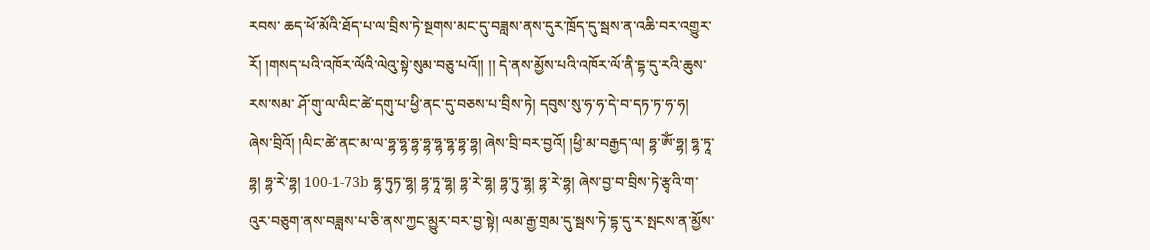རབས་ ཆད་ཕོ་མོའི་ཐོད་པ་ལ་བྲིས་ཏེ་སྔགས་མང་དུ་བཟླས་ནས་དུར་ཁྲོད་དུ་སྦས་ན་འཆི་བར་འགྱུར་རོ། །གསད་པའི་འཁོར་ལོའི་ལེའུ་སྟེ་སུམ་བཅུ་པའོ།། །། དེ་ནས་མྱོས་པའི་འཁོར་ལོ་ནི་དྷ་དུ་རའི་ཆུས་རས་སམ་ ཤོ་གུ་ལ་ལིང་ཚེ་དགུ་པ་ཕྱི་ནང་དུ་བཅས་པ་བྲིས་ཏེ། དབུས་སུ་ཧ་ཧ་དེ་བ་དཏ་ཏ་ཧ་ཧ། ཞེས་བྲིའོ། །ལིང་ཚེ་ནང་མ་ལ་ཧྷ་ཧྷ་ཧྷ་ཧྷ་ཧྷ་ཧྷ་ཧྷ་ཧྷ། ཞེས་བྲི་བར་བྱའོ། །ཕྱི་མ་བརྒྱད་ལ། ཧྷ་ཨོཾ་ཧྷ། ཧྷ་ཏཱ་ཧྷ། ཧྷ་རེ་ཧྷ། 100-1-73b ཧྷ་ཏུཏ་ཧྷ། ཧྷ་ཏཱ་ཧྷ། ཧྷ་རེ་ཧྷ། ཧྷ་ཏུ་ཧྷ། ཧྷ་རེ་ཧྷ། ཞེས་བྱ་བ་བྲིས་ཏེ་རྩྭའི་ག་འུར་བཅུག་ནས་བཟླས་པ་ཅི་ནས་ཀྱང་མྱུར་བར་བྱ་སྟེ། ལམ་རྒྱ་གྲམ་དུ་སྦས་ཏེ་དྷ་དུ་ར་སྤངས་ན་མྱོས་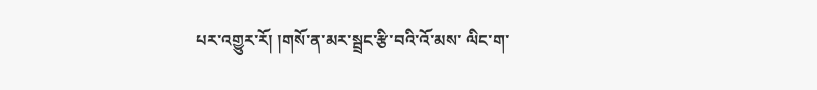པར་འགྱུར་རོ། །གསོ་ན་མར་སྦྲང་རྩི་བའི་འོ་མས་ ལིང་ག་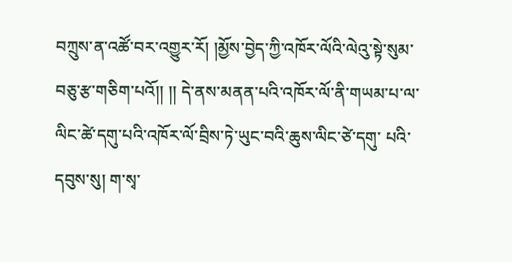བཀྲུས་ན་འཚོ་བར་འགྱུར་རོ། །མྱོས་བྱེད་ཀྱི་འཁོར་ལོའི་ལེའུ་སྟེ་སུམ་བཅུ་རྩ་གཅིག་པའོ།། །། དེ་ནས་མནན་པའི་འཁོར་ལོ་ནི་གཡམ་པ་ལ་ལིང་ཚེ་དགུ་པའི་འཁོར་ལོ་བྲིས་ཏེ་ཡུང་བའི་ཆུས་ལིང་ཙེ་དགུ་ པའི་དབུས་སུ། ག་སྭ་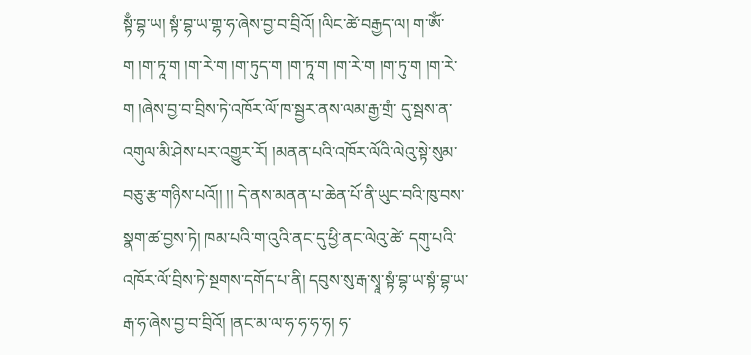སྟྃ་བྷ་ཡ། སྟཾ་བྷ་ཡ་གྷ་ཧ་ཞེས་བྱ་བ་བྲིའོ། །ལིང་ཚེ་བརྒྱད་ལ། ག་ཨོཾ་ག །ག་ཏཱ་ག །ག་རེ་ག །ག་ཏུད་ག །ག་ཏཱ་ག །ག་རེ་ག །ག་ཏུ་ག །ག་རེ་ག །ཞེས་བྱ་བ་བྲིས་ཏེ་འཁོར་ལོ་ཁ་སྦྱར་ནས་ལམ་རྒྱ་གྲཾ་ དུ་སྦས་ན་འགུལ་མི་ཤེས་པར་འགྱུར་རོ། །མནན་པའི་འཁོར་ལོའི་ལེའུ་སྟེ་སུམ་བཅུ་རྩ་གཉིས་པའོ།། །། དེ་ནས་མནན་པ་ཆེན་པོ་ནི་ཡུང་བའི་ཁུ་བས་སྣག་ཚ་བྱས་ཏེ། ཁམ་པའི་ག་འུའི་ནང་དུ་ཕྱི་ནང་ལེའུ་ཚེ་ དགུ་པའི་འཁོར་ལོ་བྲིས་ཏེ་སྔགས་དགོད་པ་ནི། དབུས་སུ་རྒ་སྭཱ་སྟཾ་བྷ་ཡ་སྟཾ་བྷ་ཡ་རྒ་ཧ་ཞེས་བྱ་བ་བྲིའོ། །ནང་མ་ལ་ཧ་ཧ་ཧ་ཧ། ཧ་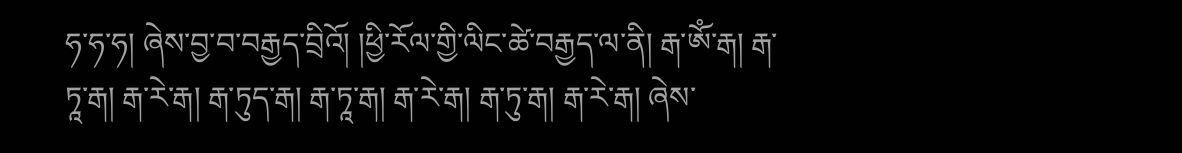ཧ་ཧ་ཧ། ཞེས་བྱ་བ་བརྒྱད་བྲིའོ། །ཕྱི་རོལ་གྱི་ལིང་ཚེ་བརྒྱད་ལ་ནི། རྒ་ཨོཾ་རྒ། རྒ་ཏཱ་རྒ། རྒ་རེ་རྒ། རྒ་ཏུད་རྒ། རྒ་ཏཱ་རྒ། རྒ་རེ་རྒ། རྒ་ཏུ་རྒ། རྒ་རེ་རྒ། ཞེས་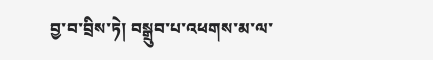བྱ་བ་བྲིས་ཏེ། བསྒྲུབ་པ་འཕགས་མ་ལ་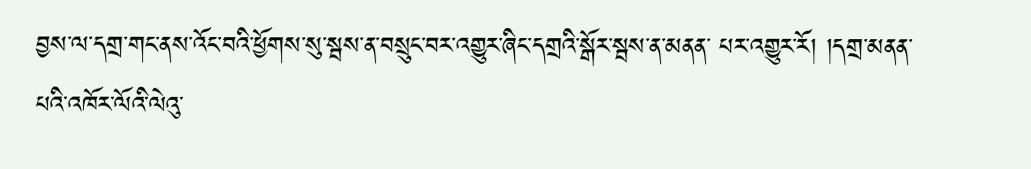བྱས་ལ་དགྲ་གང་ནས་འོང་བའི་ཕྱོགས་སུ་སྦས་ན་བསྲུང་བར་འགྱུར་ཞིང་དགྲའི་སྒོར་སྦས་ན་མནན་ པར་འགྱུར་རོ། །དགྲ་མནན་པའི་འཁོར་ལོའི་ལེའུ་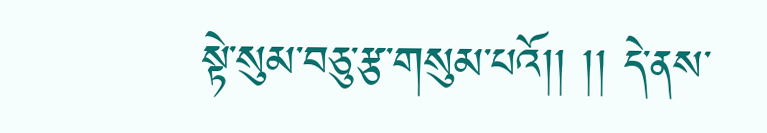སྟེ་སུམ་བཅུ་རྩ་གསུམ་པའོ།། །། དེ་ནས་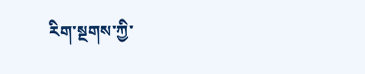རིག་སྔགས་ཀྱི་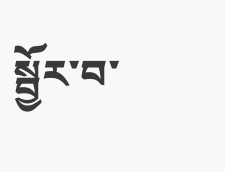སྦྱོར་བ་